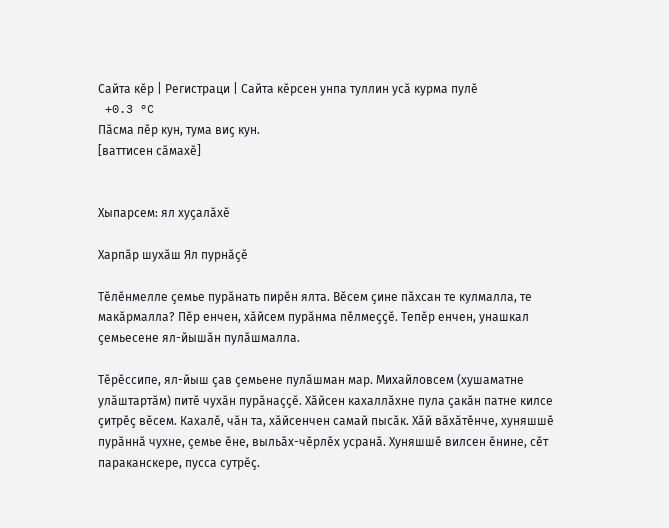Сайта кӗр | Регистраци | Сайта кӗрсен унпа туллин усӑ курма пулӗ
 +0.3 °C
Пӑсма пӗр кун, тума виҫ кун.
[ваттисен сӑмахӗ]


Хыпарсем: ял хуҫалӑхӗ

Харпӑр шухӑш Ял пурнӑҫӗ

Тӗлӗнмелле ҫемье пурӑнать пирӗн ялта. Вӗсем ҫине пӑхсан те кулмалла, те макӑрмалла? Пӗр енчен, хӑйсем пурӑнма пӗлмеҫҫӗ. Тепӗр енчен, унашкал ҫемьесене ял-йышӑн пулӑшмалла.

Тӗрӗссипе, ял-йыш ҫав ҫемьене пулӑшман мар. Михайловсем (хушаматне улӑштартӑм) питӗ чухӑн пурӑнаҫҫӗ. Хӑйсен кахаллӑхне пула ҫакӑн патне килсе ҫитрӗҫ вӗсем. Кахалӗ, чӑн та, хӑйсенчен самай пысӑк. Хӑй вӑхӑтӗнче, хуняшшӗ пурӑннӑ чухне, ҫемье ӗне, выльӑх-чӗрлӗх усранӑ. Хуняшшӗ вилсен ӗнине, сӗт параканскере, пусса сутрӗҫ.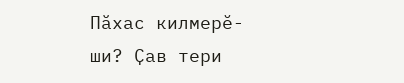Пӑхас килмерӗ-ши? Ҫав тери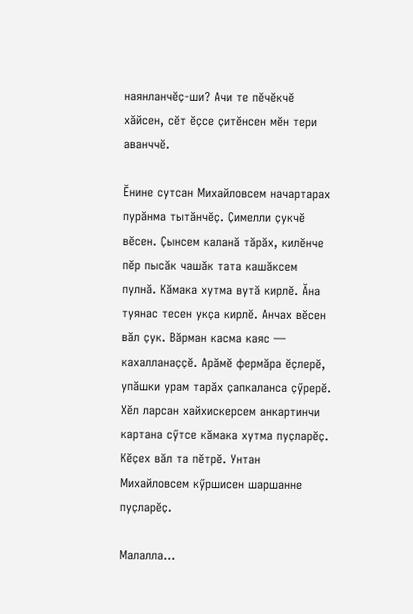наянланчӗҫ-ши? Ачи те пӗчӗкчӗ хӑйсен, сӗт ӗҫсе ҫитӗнсен мӗн тери аванччӗ.

Ӗнине сутсан Михайловсем начартарах пурӑнма тытӑнчӗҫ. Ҫимелли ҫукчӗ вӗсен. Ҫынсем каланӑ тӑрӑх, килӗнче пӗр пысӑк чашӑк тата кашӑксем пулнӑ. Кӑмака хутма вутӑ кирлӗ. Ӑна туянас тесен укҫа кирлӗ. Анчах вӗсен вӑл ҫук. Вӑрман касма каяс — кахалланаҫҫӗ. Арӑмӗ фермӑра ӗҫлерӗ, упӑшки урам тарӑх ҫапкаланса ҫӳрерӗ. Хӗл ларсан хайхискерсем анкартинчи картана сӳтсе кӑмака хутма пуҫларӗҫ. Кӗҫех вӑл та пӗтрӗ. Унтан Михайловсем кӳршисен шаршанне пуҫларӗҫ.

Малалла...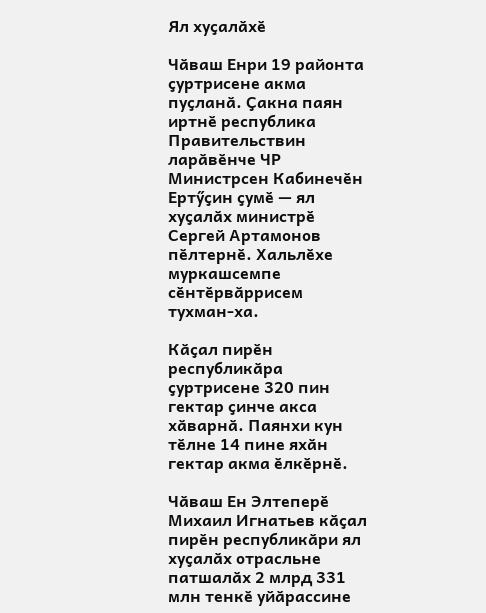Ял хуҫалӑхӗ

Чӑваш Енри 19 районта ҫуртрисене акма пуҫланӑ. Ҫакна паян иртнӗ республика Правительствин ларӑвӗнче ЧР Министрсен Кабинечӗн Ертӳҫин ҫумӗ — ял хуҫалӑх министрӗ Сергей Артамонов пӗлтернӗ. Хальлӗхе муркашсемпе сӗнтӗрвӑррисем тухман-ха.

Кӑҫал пирӗн республикӑра ҫуртрисене 320 пин гектар ҫинче акса хӑварнӑ. Паянхи кун тӗлне 14 пине яхӑн гектар акма ӗлкӗрнӗ.

Чӑваш Ен Элтеперӗ Михаил Игнатьев кӑҫал пирӗн республикӑри ял хуҫалӑх отрасльне патшалӑх 2 млрд 331 млн тенкӗ уйӑрассине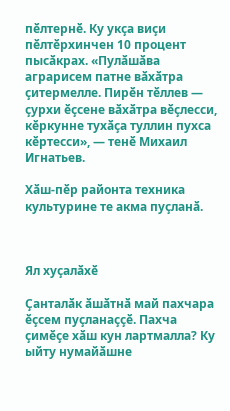пӗлтернӗ. Ку укҫа виҫи пӗлтӗрхинчен 10 процент пысӑкрах. «Пулӑшӑва аграрисем патне вӑхӑтра ҫитермелле. Пирӗн тӗллев — ҫурхи ӗҫсене вӑхӑтра вӗҫлесси, кӗркунне тухӑҫа туллин пухса кӗртесси», — тенӗ Михаил Игнатьев.

Хӑш-пӗр районта техника культурине те акма пуҫланӑ.



Ял хуҫалӑхӗ

Ҫанталӑк ӑшӑтнӑ май пахчара ӗҫсем пуҫланаҫҫӗ. Пахча ҫимӗҫе хӑш кун лартмалла? Ку ыйту нумайӑшне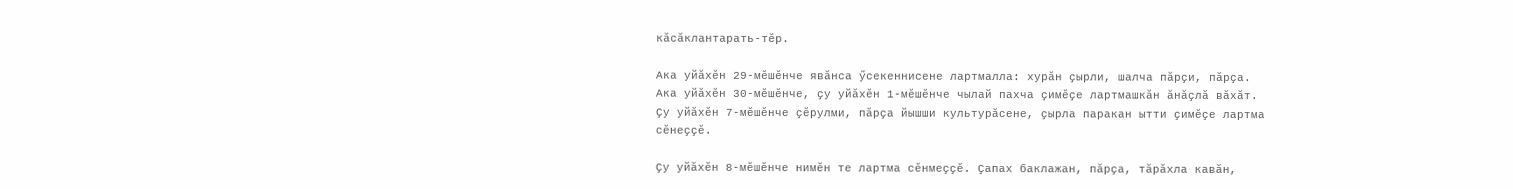кӑсӑклантарать-тӗр.

Ака уйӑхӗн 29-мӗшӗнче явӑнса ӳсекеннисене лартмалла: хурӑн ҫырли, шалча пӑрҫи, пӑрҫа. Ака уйӑхӗн 30-мӗшӗнче, ҫу уйӑхӗн 1-мӗшӗнче чылай пахча ҫимӗҫе лартмашкӑн ӑнӑҫлӑ вӑхӑт. Ҫу уйӑхӗн 7-мӗшӗнче ҫӗрулми, пӑрҫа йышши культурӑсене, ҫырла паракан ытти ҫимӗҫе лартма сӗнеҫҫӗ.

Ҫу уйӑхӗн 8-мӗшӗнче нимӗн те лартма сӗнмеҫҫӗ. Ҫапах баклажан, пӑрҫа, тӑрӑхла кавӑн,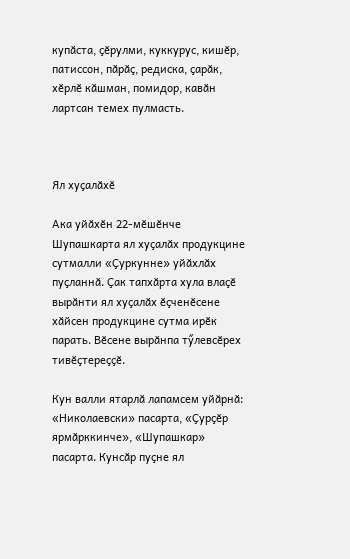купӑста, ҫӗрулми, куккурус, кишӗр, патиссон, пӑрӑҫ, редиска, ҫарӑк, хӗрлӗ кӑшман, помидор, кавӑн лартсан темех пулмасть.



Ял хуҫалӑхӗ

Ака уйӑхӗн 22-мӗшӗнче Шупашкарта ял хуҫалӑх продукцине сутмалли «Ҫуркунне» уйӑхлӑх пуҫланнӑ. Ҫак тапхӑрта хула влаҫӗ вырӑнти ял хуҫалӑх ӗҫченӗсене хӑйсен продукцине сутма ирӗк парать. Вӗсене вырӑнпа тӳлевсӗрех тивӗҫтереҫҫӗ.

Кун валли ятарлӑ лапамсем уйӑрнӑ: «Николаевски» пасарта, «Ҫурҫӗр ярмӑрккинче», «Шупашкар» пасарта. Кунсӑр пуҫне ял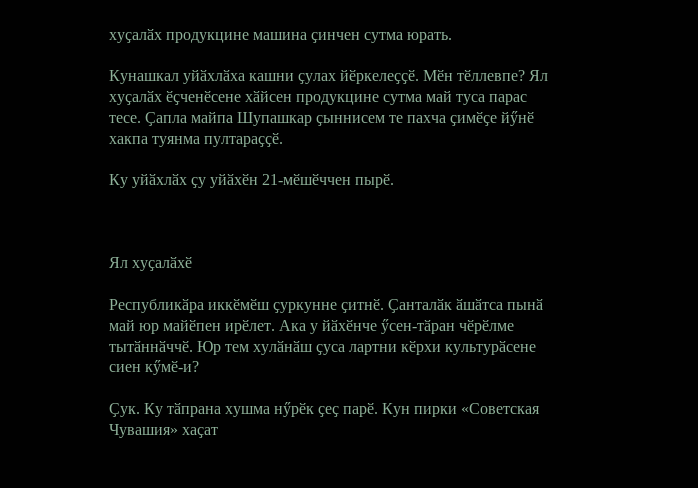хуҫалӑх продукцине машина ҫинчен сутма юрать.

Кунашкал уйӑхлӑха кашни ҫулах йӗркелеҫҫӗ. Мӗн тӗллевпе? Ял хуҫалӑх ӗҫченӗсене хӑйсен продукцине сутма май туса парас тесе. Ҫапла майпа Шупашкар ҫыннисем те пахча ҫимӗҫе йӳнӗ хакпа туянма пултараҫҫӗ.

Ку уйӑхлӑх ҫу уйӑхӗн 21-мӗшӗччен пырӗ.



Ял хуҫалӑхӗ

Республикӑра иккӗмӗш ҫуркунне ҫитнӗ. Ҫанталӑк ӑшӑтса пынӑ май юр майӗпен ирӗлет. Ака у йӑхӗнче ӳсен-тӑран чӗрӗлме тытӑннӑччӗ. Юр тем хулӑнӑш ҫуса лартни кӗрхи культурӑсене сиен кӳмӗ-и?

Ҫук. Ку тӑпрана хушма нӳрӗк ҫеҫ парӗ. Кун пирки «Советская Чувашия» хаҫат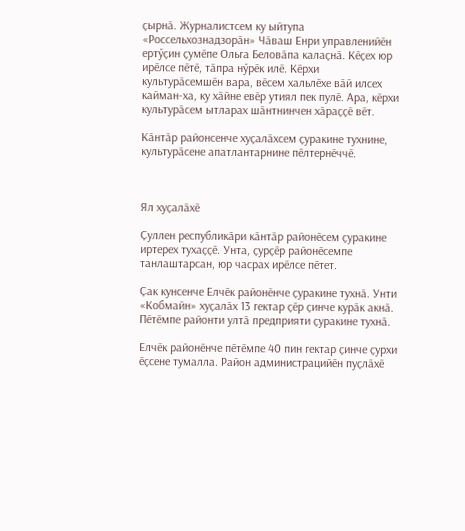ҫырнӑ. Журналистсем ку ыйтупа «Россельхознадзорӑн» Чӑваш Енри управленийӗн ертӳҫин ҫумӗпе Ольга Беловӑпа калаҫнӑ. Кӗҫех юр ирӗлсе пӗтӗ, тӑпра нӳрӗк илӗ. Кӗрхи культурӑсемшӗн вара, вӗсем хальлӗхе вӑй илсех кайман-ха, ку хӑйне евӗр утиял пек пулӗ. Ара, кӗрхи культурӑсем ытларах шӑнтнинчен хӑраҫҫӗ вӗт.

Кӑнтӑр районсенче хуҫалӑхсем ҫуракине тухнине, культурӑсене апатлантарнине пӗлтернӗччӗ.



Ял хуҫалӑхӗ

Ҫуллен республикӑри кӑнтӑр районӗсем ҫуракине иртерех тухаҫҫӗ. Унта, ҫурҫӗр районӗсемпе танлаштарсан, юр часрах ирӗлсе пӗтет.

Ҫак кунсенче Елчӗк районӗнче ҫуракине тухнӑ. Унти «Кобмайн» хуҫалӑх 13 гектар ҫӗр ҫинче курӑк акнӑ. Пӗтӗмпе районти ултӑ предприяти ҫуракине тухнӑ.

Елчӗк районӗнче пӗтӗмпе 40 пин гектар ҫинче ҫурхи ӗҫсене тумалла. Район администрацийӗн пуҫлӑхӗ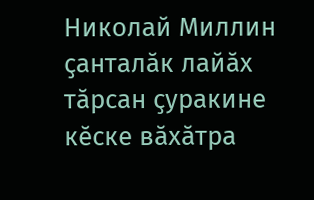Николай Миллин ҫанталӑк лайӑх тӑрсан ҫуракине кӗске вӑхӑтра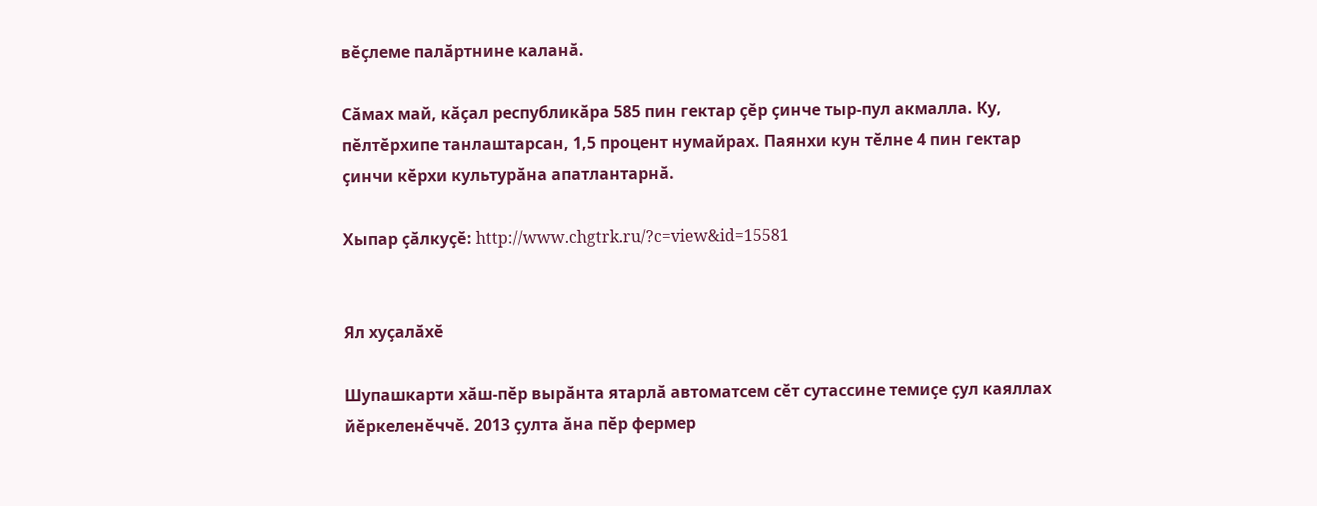вӗҫлеме палӑртнине каланӑ.

Сӑмах май, кӑҫал республикӑра 585 пин гектар ҫӗр ҫинче тыр-пул акмалла. Ку, пӗлтӗрхипе танлаштарсан, 1,5 процент нумайрах. Паянхи кун тӗлне 4 пин гектар ҫинчи кӗрхи культурӑна апатлантарнӑ.

Хыпар ҫӑлкуҫӗ: http://www.chgtrk.ru/?c=view&id=15581


Ял хуҫалӑхӗ

Шупашкарти хӑш-пӗр вырӑнта ятарлӑ автоматсем сӗт сутассине темиҫе ҫул каяллах йӗркеленӗччӗ. 2013 ҫулта ӑна пӗр фермер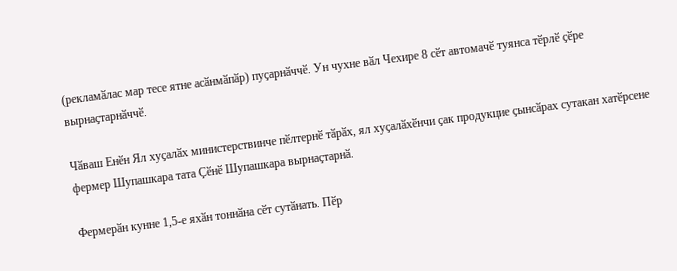(рекламӑлас мар тесе ятне асӑнмӑпӑр) пуҫарнӑччӗ. Ун чухне вӑл Чехире 8 сӗт автомачӗ туянса тӗрлӗ ҫӗре вырнаҫтарнӑччӗ.

Чӑваш Енӗн Ял хуҫалӑх министерствинче пӗлтернӗ тӑрӑх, ял хуҫалӑхӗнчи ҫак продукцие ҫынсӑрах сутакан хатӗрсене фермер Шупашкара тата Ҫӗнӗ Шупашкара вырнаҫтарнӑ.

Фермерӑн кунне 1,5-е яхӑн тоннӑна сӗт сутӑнать. Пӗр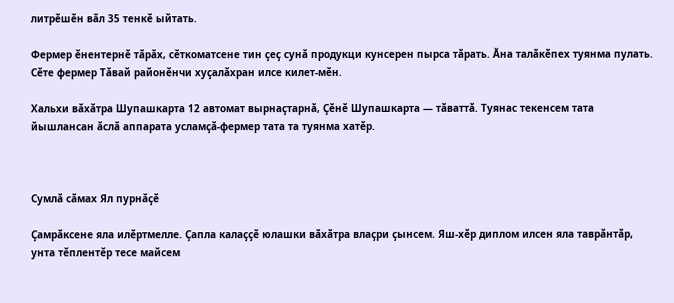литрӗшӗн вӑл 35 тенкӗ ыйтать.

Фермер ӗнентернӗ тӑрӑх, сӗткоматсене тин ҫеҫ сунӑ продукци кунсерен пырса тӑрать. Ӑна талӑкӗпех туянма пулать. Сӗте фермер Тӑвай районӗнчи хуҫалӑхран илсе килет-мӗн.

Хальхи вӑхӑтра Шупашкарта 12 автомат вырнаҫтарнӑ, Ҫӗнӗ Шупашкарта — тӑваттӑ. Туянас текенсем тата йышлансан ӑслӑ аппарата усламҫӑ-фермер тата та туянма хатӗр.



Сумлӑ сӑмах Ял пурнӑҫӗ

Ҫамрӑксене яла илӗртмелле. Ҫапла калаҫҫӗ юлашки вӑхӑтра влаҫри ҫынсем. Яш-хӗр диплом илсен яла таврӑнтӑр, унта тӗплентӗр тесе майсем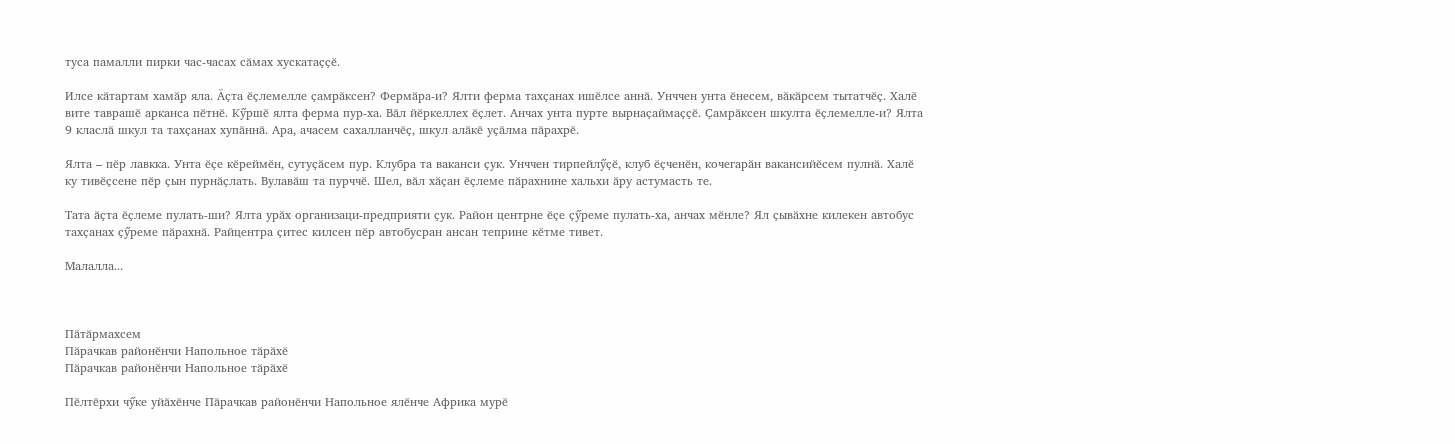туса памалли пирки час-часах сӑмах хускатаҫҫӗ.

Илсе кӑтартам хамӑр яла. Ӑҫта ӗҫлемелле ҫамрӑксен? Фермӑра-и? Ялти ферма тахҫанах ишӗлсе аннӑ. Унччен унта ӗнесем, вӑкӑрсем тытатчӗҫ. Халӗ вите таврашӗ арканса пӗтнӗ. Кӳршӗ ялта ферма пур-ха. Вӑл йӗркеллех ӗҫлет. Анчах унта пурте вырнаҫаймаҫҫӗ. Ҫамрӑксен шкулта ӗҫлемелле-и? Ялта 9 класлӑ шкул та тахҫанах хупӑннӑ. Ара, ачасем сахалланчӗҫ, шкул алӑкӗ уҫӑлма пӑрахрӗ.

Ялта – пӗр лавкка. Унта ӗҫе кӗреймӗн, сутуҫӑсем пур. Клубра та ваканси ҫук. Унччен тирпейлӳҫӗ, клуб ӗҫченӗн, кочегарӑн вакансийӗсем пулнӑ. Халӗ ку тивӗҫсене пӗр ҫын пурнӑҫлать. Вулавӑш та пурччӗ. Шел, вӑл хӑҫан ӗҫлеме пӑрахнине хальхи ӑру астумасть те.

Тата ӑҫта ӗҫлеме пулать-ши? Ялта урӑх организаци-предприяти ҫук. Район центрне ӗҫе ҫӳреме пулать-ха, анчах мӗнле? Ял ҫывӑхне килекен автобус тахҫанах ҫӳреме пӑрахнӑ. Райцентра ҫитес килсен пӗр автобусран ансан теприне кӗтме тивет.

Малалла...



Пӑтӑрмахсем
Пӑрачкав районӗнчи Напольное тӑрӑхӗ
Пӑрачкав районӗнчи Напольное тӑрӑхӗ

Пӗлтӗрхи чӳке уйӑхӗнче Пӑрачкав районӗнчи Напольное ялӗнче Африка мурӗ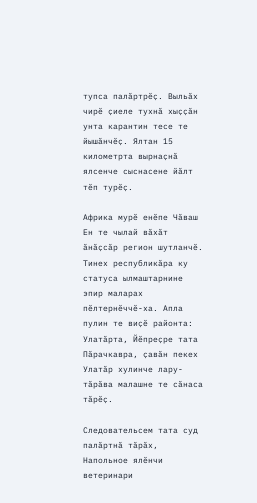тупса палӑртрӗҫ. Выльӑх чирӗ ҫиеле тухнӑ хыҫҫӑн унта карантин тесе те йышӑнчӗҫ. Ялтан 15 километрта вырнаҫнӑ ялсенче сыснасене йӑлт тӗп турӗҫ.

Африка мурӗ енӗпе Чӑваш Ен те чылай вӑхӑт ӑнӑҫсӑр регион шутланчӗ. Тинех республикӑра ку статуса ылмаштарнине эпир маларах пӗлтернӗччӗ-ха. Апла пулин те виҫӗ районта: Улатӑрта, Йӗпреҫре тата Пӑрачкавра, ҫавӑн пекех Улатӑр хулинче лару-тӑрӑва малашне те сӑнаса тӑрӗҫ.

Следовательсем тата суд палӑртнӑ тӑрӑх, Напольное ялӗнчи ветеринари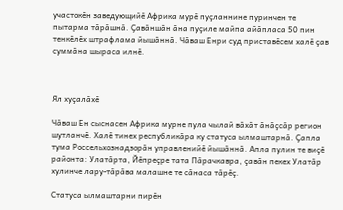участокӗн заведующийӗ Африка мурӗ пуҫланнине пуринчен те пытарма тӑрӑшнӑ. Ҫавӑншӑн ӑна пуҫиле майпа айӑпласа 50 пин тенкӗлӗх штрафлама йышӑннӑ. Чӑваш Енри суд приставӗсем халӗ ҫав суммӑна шыраса илнӗ.



Ял хуҫалӑхӗ

Чӑваш Ен сыснасен Африка мурне пула чылай вӑхӑт ӑнӑҫсӑр регион шутланчӗ. Халӗ тинех республикӑра ку статуса ылмаштарнӑ. Ҫапла тума Россельхознадзорӑн управленийӗ йышӑннӑ. Апла пулин те виҫӗ районта: Улатӑрта, Йӗпреҫре тата Пӑрачкавра, ҫавӑн пекех Улатӑр хулинче лару-тӑрӑва малашне те сӑнаса тӑрӗҫ.

Статуса ылмаштарни пирӗн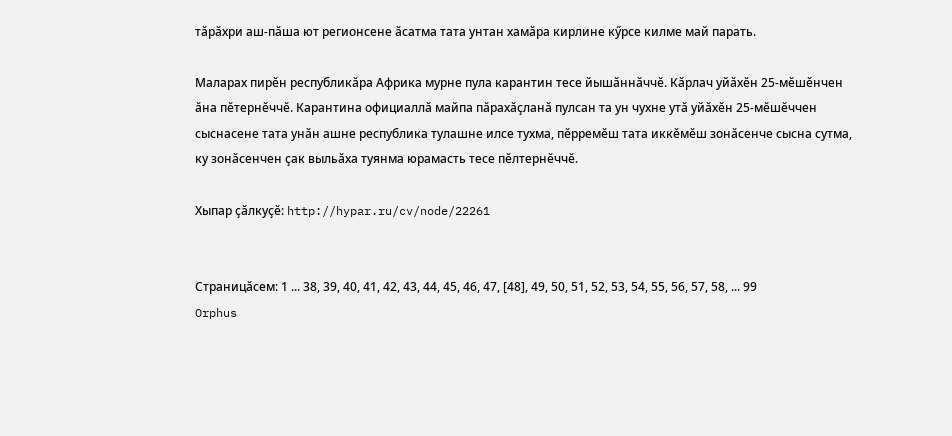тӑрӑхри аш-пӑша ют регионсене ӑсатма тата унтан хамӑра кирлине кӳрсе килме май парать.

Маларах пирӗн республикӑра Африка мурне пула карантин тесе йышӑннӑччӗ. Кӑрлач уйӑхӗн 25-мӗшӗнчен ӑна пӗтернӗччӗ. Карантина официаллӑ майпа пӑрахӑҫланӑ пулсан та ун чухне утӑ уйӑхӗн 25-мӗшӗччен сыснасене тата унӑн ашне республика тулашне илсе тухма, пӗрремӗш тата иккӗмӗш зонӑсенче сысна сутма, ку зонӑсенчен ҫак выльӑха туянма юрамасть тесе пӗлтернӗччӗ.

Хыпар ҫӑлкуҫӗ: http://hypar.ru/cv/node/22261


Страницӑсем: 1 ... 38, 39, 40, 41, 42, 43, 44, 45, 46, 47, [48], 49, 50, 51, 52, 53, 54, 55, 56, 57, 58, ... 99
Orphus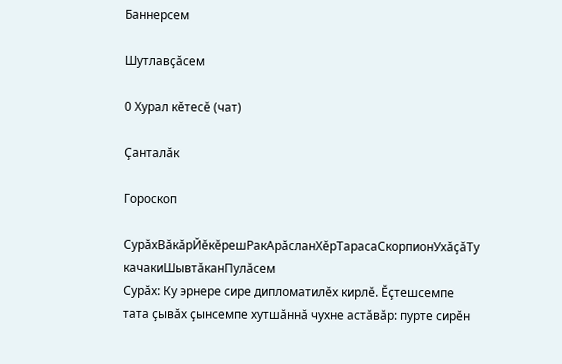Баннерсем

Шутлавҫӑсем

0 Хурал кӗтесӗ (чат)

Ҫанталӑк

Гороскоп

СурӑхВӑкӑрЙӗкӗрешРакАрӑсланХӗрТарасаСкорпионУхӑҫӑТу качакиШывтӑканПулӑсем
Сурӑх: Ку эрнере сире дипломатилӗх кирлӗ. Ӗҫтешсемпе тата ҫывӑх ҫынсемпе хутшӑннӑ чухне астӑвӑр: пурте сирӗн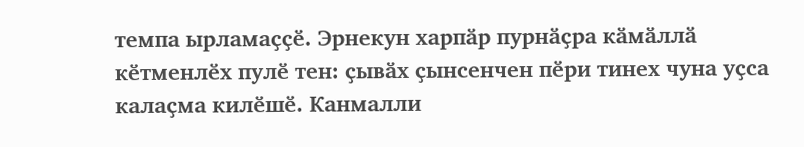темпа ырламаҫҫӗ. Эрнекун харпӑр пурнӑҫра кӑмӑллӑ кӗтменлӗх пулӗ тен: ҫывӑх ҫынсенчен пӗри тинех чуна уҫса калаҫма килӗшӗ. Канмалли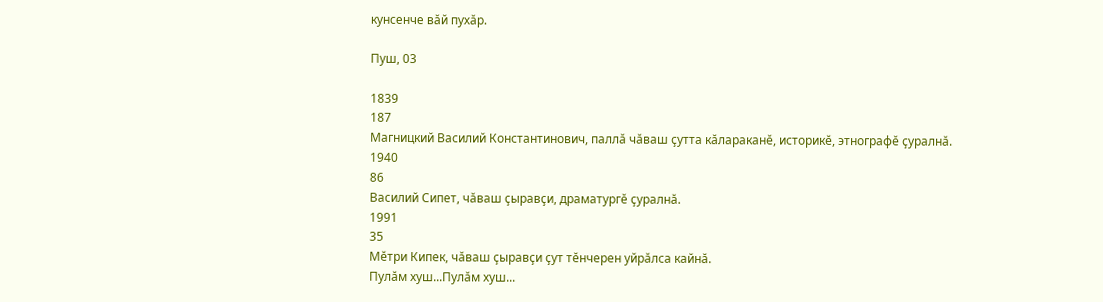кунсенче вӑй пухӑр.

Пуш, 03

1839
187
Магницкий Василий Константинович, паллӑ чӑваш ҫутта кӑлараканӗ, историкӗ, этнографӗ ҫуралнӑ.
1940
86
Василий Сипет, чӑваш ҫыравҫи, драматургӗ ҫуралнӑ.
1991
35
Мӗтри Кипек, чӑваш ҫыравҫи ҫут тӗнчерен уйрӑлса кайнӑ.
Пулӑм хуш...Пулӑм хуш...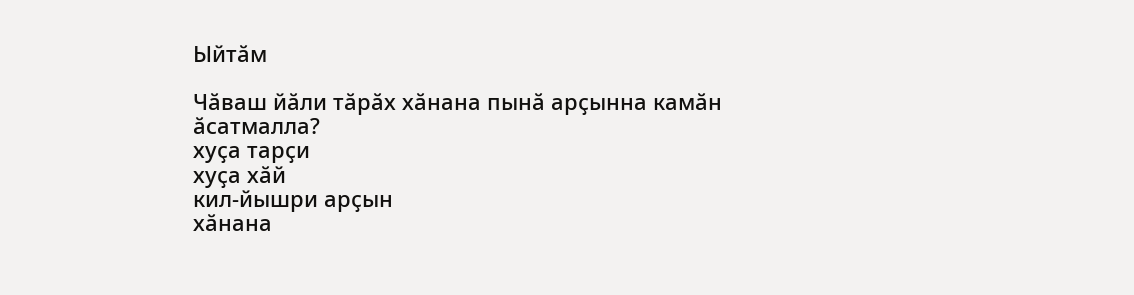Ыйтӑм

Чӑваш йӑли тӑрӑх хӑнана пынӑ арҫынна камӑн ӑсатмалла?
хуҫа тарҫи
хуҫа хӑй
кил-йышри арҫын
хӑнана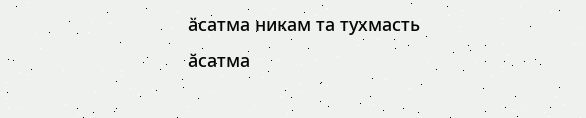ӑсатма никам та тухмасть
ӑсатма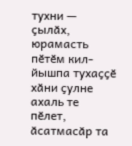тухни — ҫылӑх, юрамасть
пӗтӗм кил-йышпа тухаҫҫӗ
хӑни ҫулне ахаль те пӗлет, ӑсатмасӑр та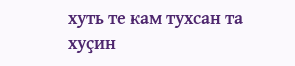хуть те кам тухсан та
хуҫин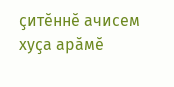ҫитӗннӗ ачисем
хуҫа арӑмӗ